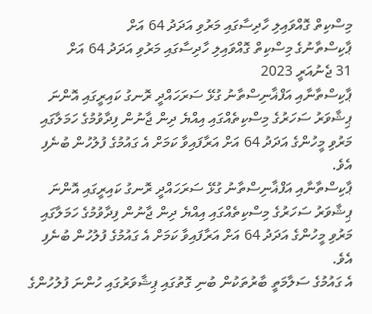މިސްކިތް ގޮއްވައިލި ހާދިސާގައި މަރުވި އަދަދު 64 އަށް
ޕާކިސްތާނުގެ މިސްކިތް ގޮއްވައިލި ހާދިސާގައި މަރުވި އަދަދު 64 އަށް
31 ޖެނުއަރީ 2023
ޕާކިސްތާނާއި އަފްޣާނިސްތާނު ގުޅޭ ސަރަހައްދީ ރޮނގު ކައިރީގައި އޮންނަ ޕިޝާވަރު ސަހަރުގެ މިސްކިތެއްގައި އިއްޔެ ދިން ޖާނުން ފިދާވުމުގެ ހަމަލާގައި މަރުވި މީހުންގެ އަދަދު 64 އަށް އަރާފައިވާ ކަމަށް އެ ގައުމުގެ ފުލުހުން ބުނެފި އެވެ.
ޕާކިސްތާނާއި އަފްޣާނިސްތާނު ގުޅޭ ސަރަހައްދީ ރޮނގު ކައިރީގައި އޮންނަ ޕިޝާވަރު ސަހަރުގެ މިސްކިތެއްގައި އިއްޔެ ދިން ޖާނުން ފިދާވުމުގެ ހަމަލާގައި މަރުވި މީހުންގެ އަދަދު 64 އަށް އަރާފައިވާ ކަމަށް އެ ގައުމުގެ ފުލުހުން ބުނެފި އެވެ.
އެ ގައުމުގެ ސަލާމަތީ ބާރުތަކުން ބުނި ގޮތުގައި ޕިޝާވަރުގައި ހުންނަ ފުލުހުންގެ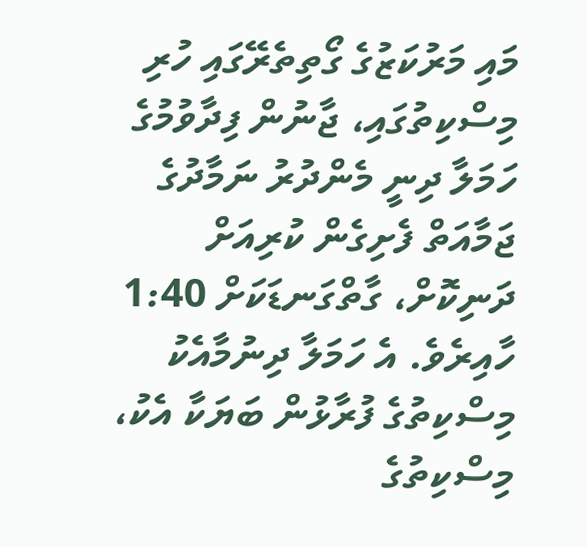މައި މަރުކަޒުގެ ގޯތިތެރޭގައި ހުރި މިސްކިތުގައި، ޖާނުން ފިދާވުމުގެ ހަމަލާ ދިނީ މެންދުރު ނަމާދުގެ ޖަމާއަތް ފެށިގެން ކުރިއަށް ދަނިކޮށް، ގާތްގަނޑަކަށް 1:40 ހާއިރެވެ. އެ ހަމަލާ ދިނުމާއެކު މިސްކިތުގެ ފުރާޅުން ބަޔަކާ އެކު، މިސްކިތުގެ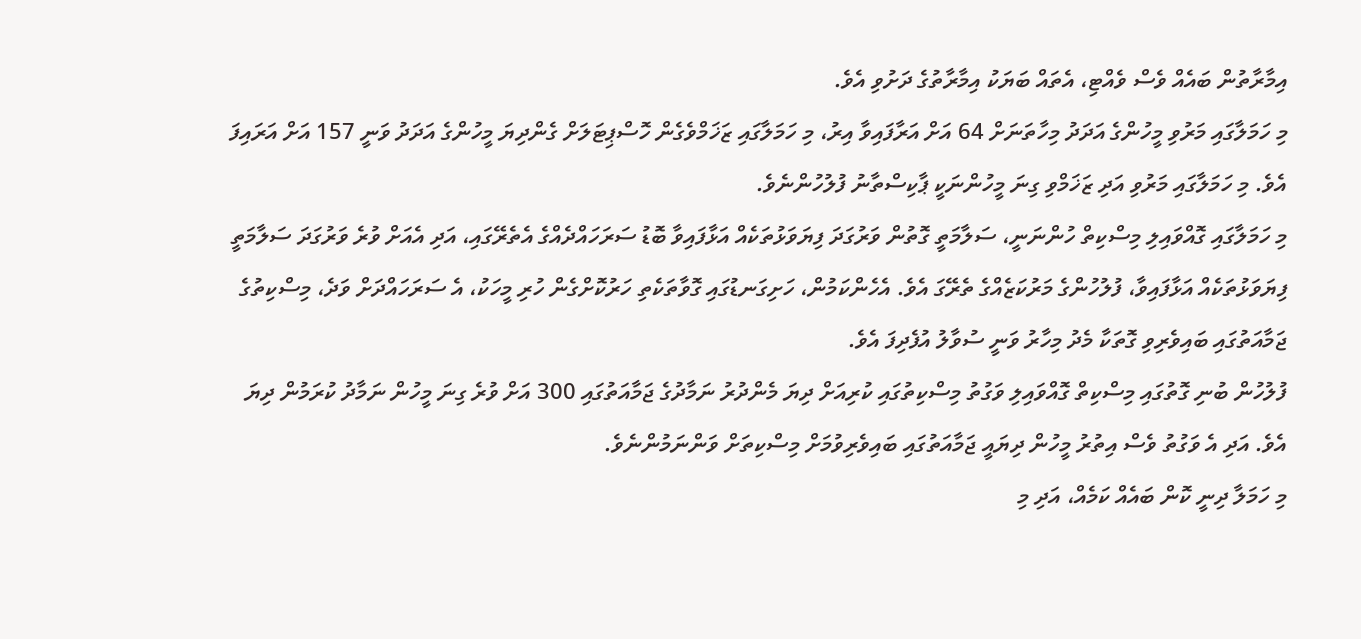އިމާރާތުން ބައެއް ވެސް ވެއްޓި، އެތައް ބަޔަކު އިމާރާތުގެ ދަށުވި އެވެ.
މި ހަމަލާގައި މަރުވި މީހުންގެ އަދަދު މިހާތަނަށް 64 އަށް އަރާފައިވާ އިރު، މި ހަމަލާގައި ޒަޚަމްވެގެން ހޮސްޕިޓަލަށް ގެންދިޔަ މީހުންގެ އަދަދު ވަނީ 157 އަށް އަރައިފަ އެވެ. މި ހަމަލާގައި މަރުވި އަދި ޒަޚަމްވި ގިނަ މީހުންނަކީ ޕާކިސްތާނު ފުލުހުންނެވެ.
މި ހަމަލާގައި ގޮއްވައިލި މިސްކިތް ހުންނަނީ، ސަލާމަތީ ގޮތުން ވަރުގަދަ ފިޔަވަޅުތަކެއް އަޅާފައިވާ ބޮޑު ސަރަހައްދެއްގެ އެތެރޭގައި، އަދި އެއަށް ވުރެ ވަރުގަދަ ސަލާމަތީ ފިޔަވަޅުތަކެއް އަޅާފައިވާ، ފުލުހުންގެ މަރުކަޒެއްގެ ތެރޭގަ އެވެ. އެހެންކަމުން، ހަށިގަނޑުގައި ގޮވާތަކެތި ހަރުކޮށްގެން ހުރި މީހަކު، އެ ސަރަހައްދަށް ވަދެ، މިސްކިތުގެ ޖަމާއަތުގައި ބައިވެރިވި ގޮތަކާ މެދު މިހާރު ވަނީ ސުވާލު އުފެދިފަ އެވެ.
ފުލުހުން ބުނި ގޮތުގައި މިސްކިތް ގޮއްވައިލި ވަގުތު މިސްކިތުގައި ކުރިއަށް ދިޔަ މެންދުރު ނަމާދުގެ ޖަމާއަތުގައި 300 އަށް ވުރެ ގިނަ މީހުން ނަމާދު ކުރަމުން ދިޔަ އެވެ. އަދި އެ ވަގުތު ވެސް އިތުރު މީހުން ދިޔައީ ޖަމާއަތުގައި ބައިވެރިވުމަށް މިސްކިތަށް ވަންނަމުންނެވެ.
މި ހަމަލާ ދިނީ ކޮން ބައެއް ކަމެއް، އަދި މި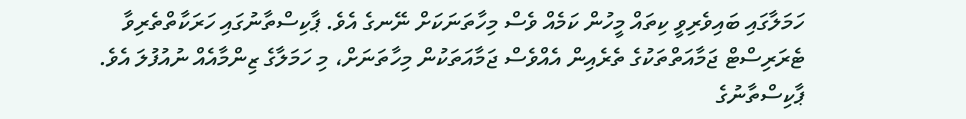ހަމަލާގައި ބައިވެރިވީ ކިތައް މީހުން ކަމެއް ވެސް މިހާތަނަކަށް ނޭނގެ އެވެ. ޕާކިސްތާނުގައި ހަރަކާތްތެރިވާ ޓެރަރިސްޓް ޖަމާއަތްތަކުގެ ތެރެއިން އެއްވެސް ޖަމާއަތަކުން މިހާތަނަށް، މި ހަމަލާގެ ޒިންމާއެއް ނުއުފުލަ އެވެ.
ޕާކިސްތާނުގެ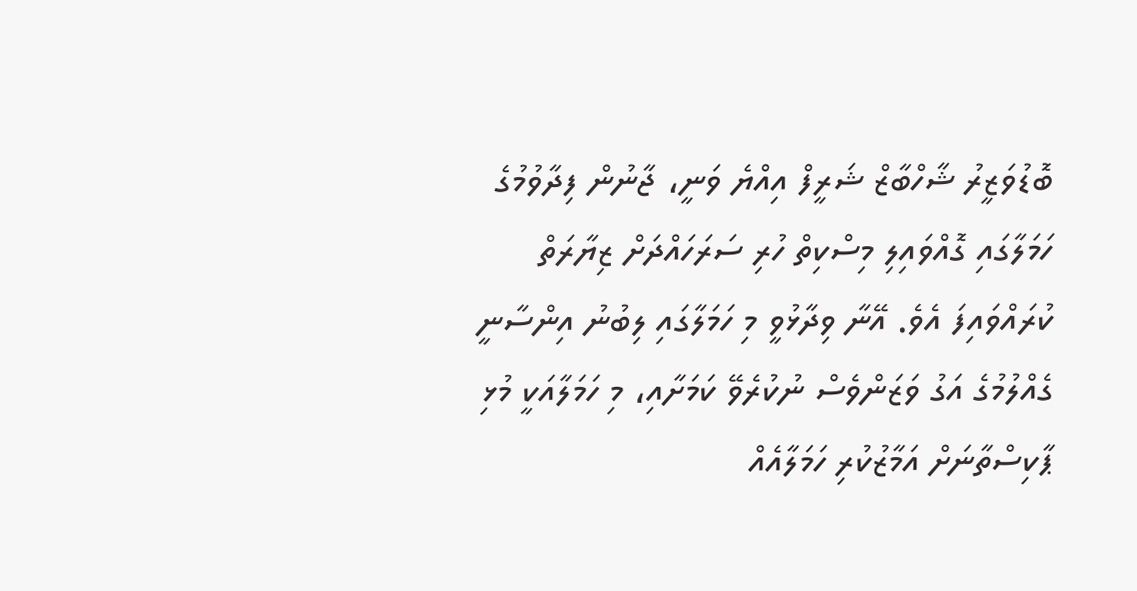ބޮޑުވަޒީރު ޝާހްބާޒް ޝަރީފް އިއްޔެ ވަނީ، ޖާނުން ފިދާވުމުގެ ހަމަލާގައި ގޮއްވައިލި މިސްކިތް ހުރި ސަރަހައްދަށް ޒިޔާރަތް ކުރައްވައިފަ އެވެ. އޭނާ ވިދާޅުވީ މި ހަމަލާގައި ލިބުނު އިންސާނީ ގެއްލުމުގެ އަގު ވަޒަންވެސް ނުކުރެވޭ ކަމަށާއި، މި ހަމަލާއަކީ މުޅި ޕާކިސްތާނަށް އަމާޒުކުރި ހަމަލާއެއް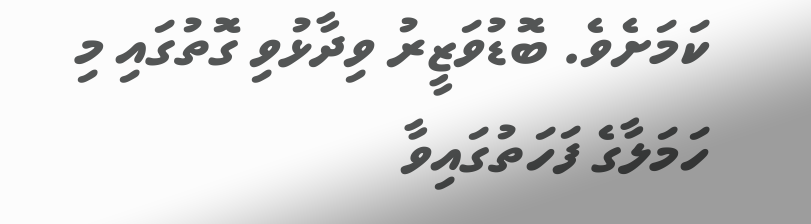ކަމަށެވެ. ބޮޑުވަޒީރު ވިދާޅުވި ގޮތުގައި މި ހަމަލާގެ ފަހަތުގައިވާ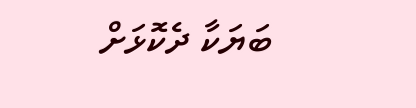ބަޔަކާ ދެކޮޅަށް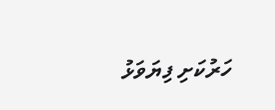ހަރުކަށި ފިޔަވަޅު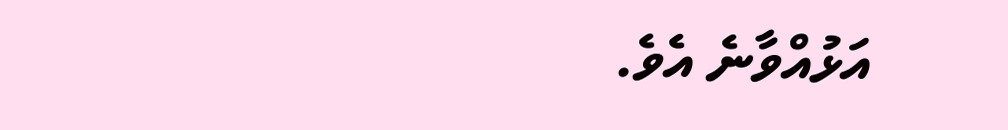އަޅުއްވާނެ އެވެ.